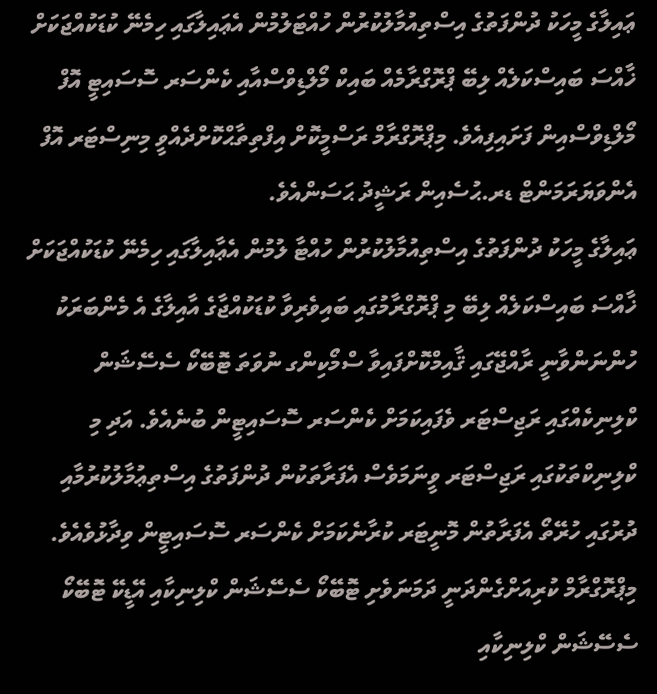ޢައިލާގެ މީހަކު ދުންފަތުގެ އިސްތިއުމާލުކުރުން ހުއްޓަލުމުން އެޢައިލާގައި ހިމެނޭ ކުޑަކުއްޖަކަށް ޚާއްސަ ބައިސްކަލެއް ލިބޭ ޕްރޮގްރާމެއް ބައިކް މޯލްޑިވްސްއާއި ކެންސަރ ސޮސައިޓީ އޮފް މޯލްޑިވްސްއިން ފަށައިފިއެވެ. މިޕްރޮގްރާމް ރަސްމީކޮށް އިފްތިތާޙްކޮށްދެއްވީ މިނިސްޓަރ އޮފް އެންވަޔަރަމަންޓް ޑރ.ޙުސެއިން ރަޝީދު ޙަސަންއެވެ.
ޢައިލާގެ މީހަކު ދުންފަތުގެ އިސްތިއުމާލުކުރުން ހުއްޓާ ލުމުން އެޢާއިލާގައި ހިމެނޭ ކުޑަކުއްޖަކަށް ޚާއްސަ ބައިސްކަލެއް ލިބޭ މި ޕްރޮގްރާމުގައި ބައިވެރިވާ ކުޑަކުއްޖާގެ އާއިލާގެ އެ މެންބަރަކު ހުންނަންވާނީ ރާއްޖޭގައި ޤާއިމްކޮށްފައިވާ ސްމޯކިންގ ނުވަތަ ޓޮބޭކޯ ސެސޭޝަން ކްލިނިކެއްގައި ރަޖިސްޓަރ ވެފައިކަމަށް ކެންސަރ ސޮސައިޓީން ބުނެއެވެ. އަދި މި ކްލިނިކްތަކުގައި ރަޖިސްޓަރ ވީނަމަވެސް އެފަރާތަކުން ދުންފަތުގެ އިސްތިޢުމާލުކުރުމާއި ދުރުގައި ހުރޭތޯ އެފަރާތުން މޮނީޓަރ ކުރާނެކަމަށް ކެންސަރ ސޮސައިޓީން ވިދާޅުވެއެވެ.
މިޕްރޮގްރާމް ކުރިއަށްގެންދަނީ ދަމަނަވެށި ޓޮބޭކޯ ސެސޭޝަން ކްލިނިކާއި އޭޑީކޭ ޓޮބޭކޯ ސެސޭޝަން ކްލިނިކާއި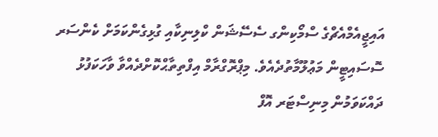އައިޖީއެމްއެޗްގެ ސްމޯކިންގ ސެސޭޝަން ކްލިނިކާއި ގުޅިގެންކަމަށް ކެންސަރ ސޮސައިޓީން މަޢުލޫމާތުދެއެވެ. މިޕްރޮގްރާމް އިފްތިތާޙްކޮށްދެއްވާ ވާހަކަފުޅު ދައްކަވަމުން މިނިސްޓަރ އޮފް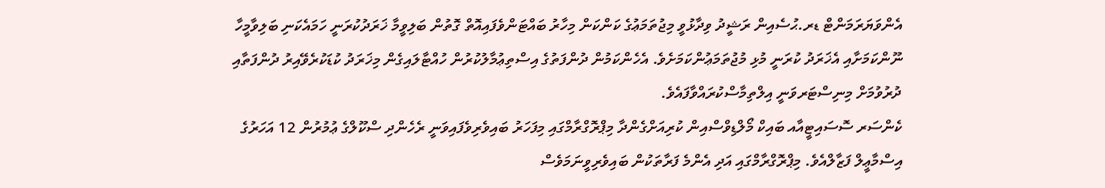އެންވަޔަރަމަންޓް ޑރ.ޙުސެއިން ރަޝީދު ވިދާޅުވީ މިޖުތަމަޢުގެ ކަންކަން މިހާރު ބައްޓަންވެފައިއޮތް ގޮތުން ބަލިވީމާ ޚަރަދުކުރަނީ ހަމައެކަނި ބަލިވާމީހާ ނޫންކަމަށާއި އެޚަރަދު ކުރަނީ މުޅި މުޖުތަމަޢުންކަމަށެވެ. އެހެންކަމުން ދުންފަތުގެ އިސްތިޢުމާލުކުރުން ހުއްޓާލައިގެން މިޚަރަދު ކުޑަކުރެވޭއިރު ދުންފަތާއި ދުރުވުމަށް މިނިސްޓަރވަނީ އިލްތިމާސްކުރައްވާފައެވެ.
ކެންސަރ ސޮސައިޓީއާއ ބައިކް މޯލްޑިވްސްއިން ކުރިއަށްގެންދާ މިޕްރޮގްރާމްގައި މިފަހަރު ބައިވެރިވެފައިވަނީ ރެހެންދި ސްކޫލްގެ ޢުމުރުން 12 އަހަރުގެ އިސްމާޢީލް ފަޒާލްއެވެ. މިޕްރޮގްރާމްގައި އަދި އެންމެ ފަރާތަކުން ބައިވެރިވީނަމަވެސް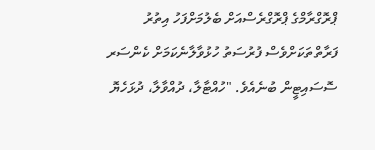ޕްރޮގްރާމްގެ ޕްރޮގްރެސްއަށް ބެލުމަށްފަހު އިތުރު ފަރާތްތަކަށްވެސް ފުރުސަތު ހުޅުވާލާނެކަމަށް ކެންސަރ ސޮސައިޓީން ބުނެއެވެ. "ހުއްޓާލާ، ދުއްވާލާ، ދުޅަހެޔޮ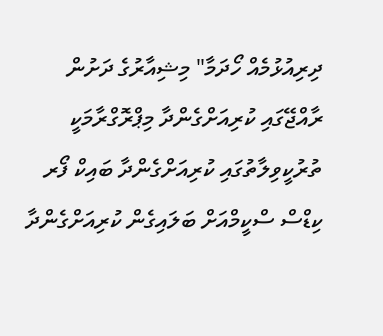ދިރިއުޅުމެއް ހޯދަމާ" މިޝިއާރުގެ ދަށުން ރާއްޖޭގައި ކުރިއަށްގެންދާ މިޕްރޮގްރާމަކީ ތުރުކީވިލާތުގައި ކުރިއަށްގެންދާ ބައިކް ފޯރ ކިޑްސް ސްކީމްއަށް ބަލައިގެން ކުރިއަށްގެންދާ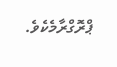ޕްރޮގްރާމެކެވެ.